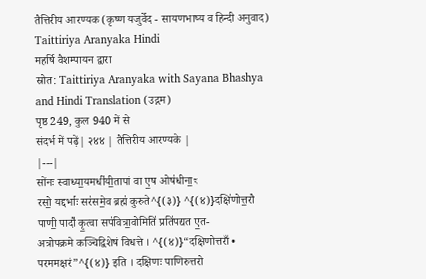तैत्तिरीय आरण्यक (कृष्ण यजुर्वेद - सायणभाष्य व हिन्दी अनुवाद)
Taittiriya Aranyaka Hindi
महर्षि वैशम्पायन द्वारा
स्रोत: Taittiriya Aranyaka with Sayana Bhashya and Hindi Translation (उद्गम)
पृष्ठ 249, कुल 940 में से
संदर्भ में पढ़ें| २४४ | तैत्तिरीय आरण्यके |
|---|
सोंनः स्वाध्या॒यमधी॑यी॒तापां वा ए॒ष ओष॑धीना॒ꣳ
रसो॒ यद्दर्भाः सर॑समे॒व ब्रह्म॑ कुरुते^{(३)} ^{(४)}दक्षि॑णोत्त॒रौ
पाणी॒ पादौ॑ कृ॒त्वा सप॑वित्रा॒वोमिति॑ प्रति॑पद्यत ए॒त-
अत्रोपक्रमे कञ्चिद्विशेषं विधत्ते । ^{(४)}“दक्षिणोत्तराँ • परममक्षरं”^{(४)} इति । दक्षिणः पाणिरुत्तरो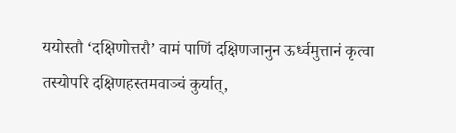ययोस्तौ ‘दक्षिणोत्तरौ’ वामं पाणिं दक्षिणजानुन ऊर्ध्वमुत्तानं कृत्वा तस्योपरि दक्षिणहस्तमवाञ्चं कुर्यात्,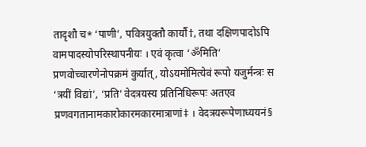तादृशौ च* ‘पाणी’, पवित्रयुक्तौ कार्यौ†, तथा दक्षिणपादोऽपि वामपादस्योपरिस्थापनीयः । एवं कृत्वा ‘ॐमिति’ प्रणवोच्चारणेनोपक्रमं कुर्यात्, योऽयमोमित्येवं रूपो यजुर्मन्त्रः स ‘त्रयीं विद्यां’, ‘प्रति’ वेदत्रयस्य प्रतिनिधिरूपः अतएव प्रणवगतानामकारोकारमकारमात्राणां‡ । वेदत्रयरूपेणाध्ययनं§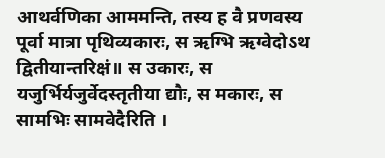आथर्वणिका आममन्ति, तस्य ह वै प्रणवस्य पूर्वा मात्रा पृथिव्यकारः, स ऋग्भि ऋग्वेदोऽथ द्वितीयान्तरिक्षं॥ स उकारः, स यजुर्भिर्यजुर्वेदस्तृतीया द्यौः, स मकारः, स सामभिः सामवेदैरिति ।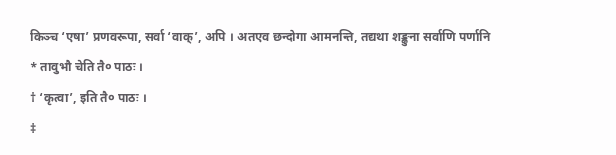किञ्च ‘एषा’ प्रणवरूपा, सर्वा ‘वाक्’, अपि । अतएव छन्दोगा आमनन्ति, तद्यथा शङ्कुना सर्वाणि पर्णानि
* तावुभौ चेति तै० पाठः ।
† ‘कृत्वा’, इति तै० पाठः ।
‡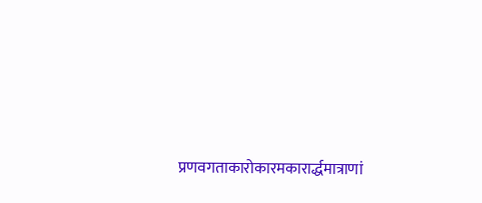प्रणवगताकारोकारमकारार्द्धमात्राणां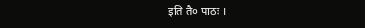इति तै० पाठः ।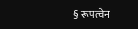§ रूपत्वेन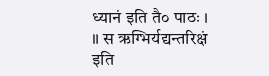ध्यानं इति तै० पाठः ।
॥ स ऋग्भिर्यद्यन्तरिक्षं इति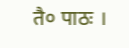तै० पाठः ।